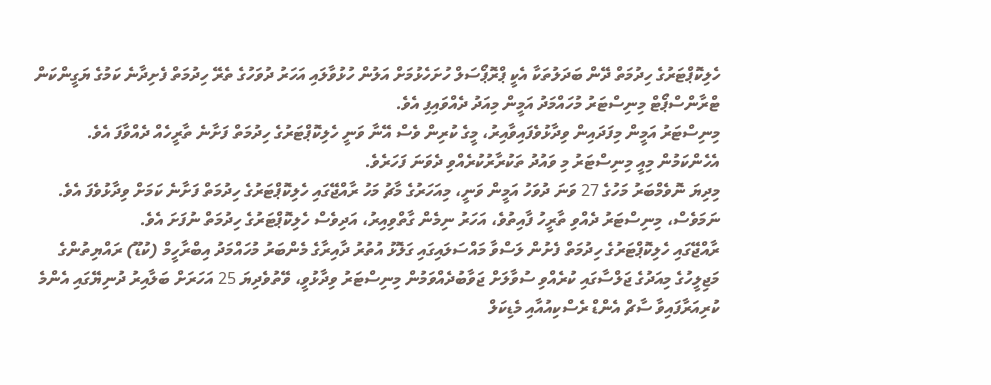ހެލިކޮޕްޓަރުގެ ހިދުމަތް ދޭން ބަދަލުތަކާ އެކީ ޕްރޮޕޯސަލް ހުށަހެޅުމަށް އަލުން ހުޅުވާލައި އަހަރު ދުވަހުގެ ތެރޭ ހިދުމަތް ފެށިދާނެ ކަމުގެ ޔަގީންކަން ޓްރާންސްޕޯޓް މިނިސްޓަރު މުހައްމަދު އަމީން މިއަދު ދެއްވައިފި އެވެ.
މިނިސްޓަރު އަމީން މިފަދައިން ވިދާޅުވެފައިވާއިރު، މީގެ ކުރިން ވެސް އޭނާ ވަނީ ހެލިކޮޕްޓަރުގެ ހިދުމަތް ފަށާނެ ތާރީހެއް ދެއްވާފަ އެވެ. އެހެންކަމުން މިއީ މިނިސްޓަރު މި ވައުދު ތަކުރާރުކުރެއްވި ދެވަނަ ފަހަރެވެ.
މިދިޔަ ނޮވެމްބަރު މަހުގެ 27 ވަނަ ދުވަހު އަމީން ވަނީ، މިއަހަރުގެ މާޗު މަހު ރާއްޖޭގައި ހެލިކޮޕްޓަރުގެ ހިދުމަތް ފަށާނެ ކަމަށް ވިދާޅުވެފަ އެވެ. ނަމަވެސް، މިނިސްޓަރު ދެއްވި ތާރީހު ފާއިތުވެ، އަހަރު ނިމެން ގާތްވިއިރު، އަދިވެސް ހެލިކޮޕްޓަރުގެ ހިދުމަތް ނުފަށަ އެވެ.
ރާއްޖޭގައި ހެލިކޮޕްޓަރުގެ ހިދުމަތް ފެށުން ލަސްވާ މައްސަލައިގައި ގަލޮޅު އުތުރު ދާއިރާގެ މެންބަރު މުހައްމަދު އިބްރާހީމް (ކުޑޫ) ރައްޔިތުންގެ މަޖިލީހުގެ މިއަދުގެ ޖަލްސާގައި ކުރެއްވި ސުވާލަށް ޖަވާބުދެއްވަމުން މިނިސްޓަރު ވިދާޅުވީ، ވޭތުވެދިޔަ 25 އަހަރަށް ބަލާއިރު ދުނިޔޭގައި އެންމެ ކުރިއަރާފައިވާ ސާޗް އެންޑް ރެސްކިއުއާއި މެޑިކަލް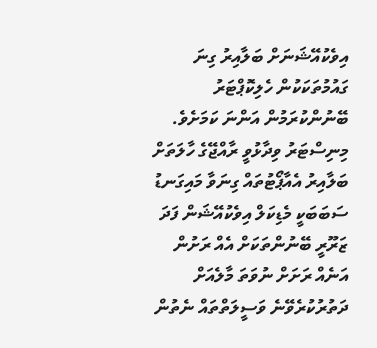އިވެކުއޭޝަނަށް ބަލާއިރު ގިނަ ގައުމުތަކަކުން ހެލިކޮޕްޓަރު ބޭނުންކުރަމުން އަންނަ ކަމަށެވެ.
މިނިސްޓަރު ވިދާޅުވީ ރާއްޖޭގެ ހާލަތަށް ބަލާއިރު އެއާޕޯޓުތައް ގިނަވާ މައިގަނޑު ސަބަބަކީ މެޑިކަލް އިވެކުއޭޝަން ފަދަ ޒަރޫރީ ބޭނުންތަކަށް އެއް ރަށުން އަނެއް ރަށަށް ނުވަތަ މާލެއަށް ދަތުރުކުރެވޭނެ ވަސީލަތްތައް ނެތުން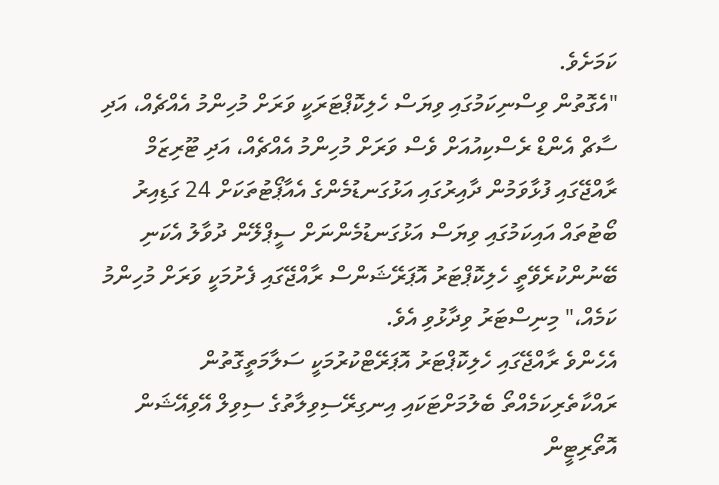ކަމަށެވެ.
"އެގޮތުން ވިސްނިކަމުގައި ވިޔަސް ހެލިކޮޕްޓަރަކީ ވަރަށް މުހިންމު އެއްޗެއް، އަދި ސާޗް އެންޑް ރެސްކިއުއަށް ވެސް ވަރަށް މުހިންމު އެއްޗެއް، އަދި ޓޫރިޒަމް ރާއްޖޭގައި ފުޅާވަމުން ދާއިރުގައި އަޅުގަނޑުމެންގެ އެއާޕޯޓުތަކަށް 24 ގަޑިއިރު ބޯޓުތައް އައިކަމުގައި ވިޔަސް އަޅުގަނޑުމެންނަށް ސީޕްލޭން ދުވާލު އެކަނި ބޭނުންކުރެވޭތީ ހެލިކޮޕްޓަރު އޮޕަރޭޝަންސް ރާއްޖޭގައި ފެށުމަކީ ވަރަށް މުހިންމު ކަމެއް،" މިނިސްޓަރު ވިދާޅުވި އެވެ.
އެހެންވެ ރާއްޖޭގައި ހެލިކޮޕްޓަރު އޮޕަރޭޓްކުރުމަކީ ސަލާމަތީގޮތުން ރައްކާތެރިކަމެއްތޯ ބެލުމަށްޓަކައި އިނގިރޭސިވިލާތުގެ ސިވިލް އޭވިއޭޝަން އޮތޯރިޓީން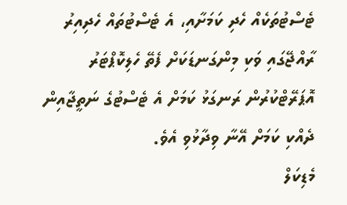ޓެސްޓުތަކެއް ހެދި ކަމަށާއި، އެ ޓެސްޓުތައް ހެދިއިރު ރާއްޖޭގައި ވަކި މިންގަނޑަކަށް ފެތޭ ހެލިކޮޕްޓަރު އޮޕަރޭޓްކުރުން ރަނގަޅު ކަމަށް އެ ޓެސްޓުގެ ނަތީޖާއިން ދެއްކި ކަމަށް އޭނާ ވިދާޅުވި އެވެ.
މެޑިކަލް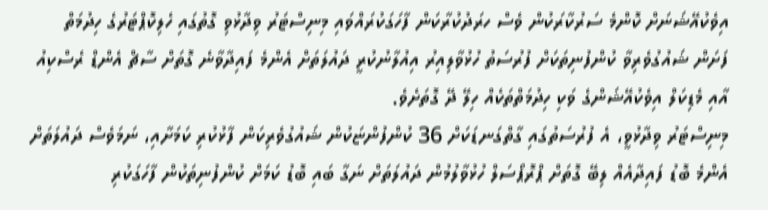އިވެކުއޭޝަނަށް ކޮންމެ ސަރުކާރަކުން ވެސް ހރަދުކުރާކަން ފާހަގަކުރައްވައި މިނިސްޓަރު ވިދާޅުވި ގޮތުގައި ހެލިކޮޕްޓަރުގެ ހިދުމަތް ފަށަން ޝައުގުވެރިވާ ކުންފުނިތަކަށް ފުރުސަތު ހުޅުވާލިއިރު އިއުލާނުކުރީ ދައުލަތަށް އެންމެ ފައިދާވާނެ ގޮތަށް ސާޗް އެންޑް ރެސްކިއު އާއި މެޑިކަލް އިވެކުއޭޝަންގެ ވަކި ހިދުމަތްތަކެއް ހިލޭ ދޭ ގޮތަށެވެ.
މިނިސްޓަރު ވިދާޅުވީ، އެ ފުރުސަތުގައި ގާތްގަނޑަކަށް 36 ކުންފުންޏަކުން ޝައުގުވެރިކަން ފާޅުކުރި ކަމަށާއި، ނަމަވެސް ދައުލަތަށް އެންމެ ބޮޑު ފައިދާއެއް ލިބޭ ގޮތަށް ޕްރޮޕޯސަލް ހުޅުވާލުމުން ދައުލަތަށް ނަގާ ބައި ބޮޑު ކަމަށް ކުންފުނިތަކުން ފާހަގަކުރި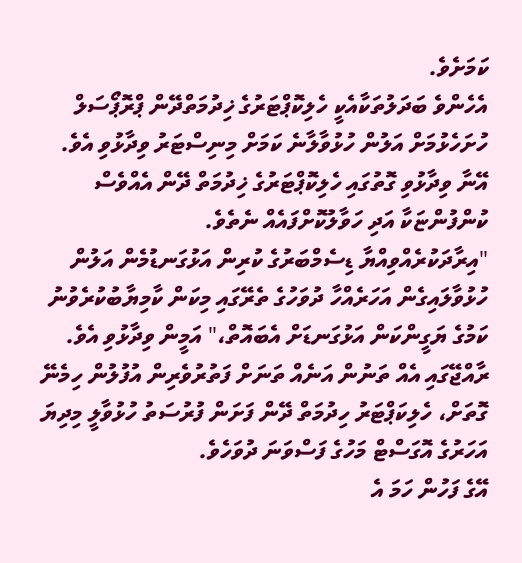ކަމަށެވެ.
އެހެންވެ ބަދަލުތަކާއެކީ ހެލިކޮޕްޓަރުގެ ޚިދުމަތްދޭން ޕްރޮޕޯސަލް ހުށަހެޅުމަށް އަލުން ހުޅުވާލާނެ ކަމަށް މިނިސްޓަރު ވިދާޅުވި އެވެ. އޭނާ ވިދާޅުވި ގޮތުގައި ހެލިކޮޕްޓަރުގެ ޚިދުމަތް ދޭން އެއްވެސް ކުންފުންޏަކާ އަދި ހަވާލުކޮށްފައެއް ނެތެވެ.
"އިރާދަކުރެއްވިއްޔާ ޑިސެމްބަރުގެ ކުރިން އަޅުގަނޑުމެން އަލުން ހުޅުވާލައިގެން އަހަރެއްހާ ދުވަހުގެ ތެރޭގައި މިކަން ކާމިޔާބުކުރެވުނު ކަމުގެ ޔަގީންކަން އަޅުގަނޑަށް އެބައޮތް،" އަމީން ވިދާޅުވި އެވެ.
ރާއްޖޭގައި އެއް ތަނުން އަނެއް ތަނަށް ފަތުރުވެރިން އުފުލުން ހިމެނޭ ގޮތަށް، ހެލިކަޕްޓަރު ހިދުމަތް ދޭން ފަށަން ފުރުސަތު ހުޅުވާލީ މިދިޔަ އަހަރުގެ އޮގަސްޓް މަހުގެ ފަސްވަނަ ދުވަހެވެ.
އޭގެ ފަހުން ހަމަ އެ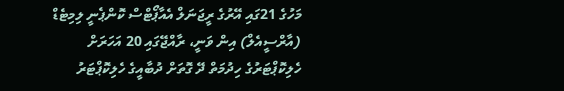މަހުގެ 21ގައި އޭރުގެ ރީޖަނަލް އެއާޕޯޓްސް ކޮންޕެނީ ލިމިޓެޑް (އާރްސީއެލް) އިން ވަނީ، ރާއްޖޭގައި 20 އަހަރަށް ހެލިކޮޕްޓަރުގެ ހިދުމަތް ދޭ ގޮތަށް ދުބާއީގެ ހެލިކޮޕްޓަރު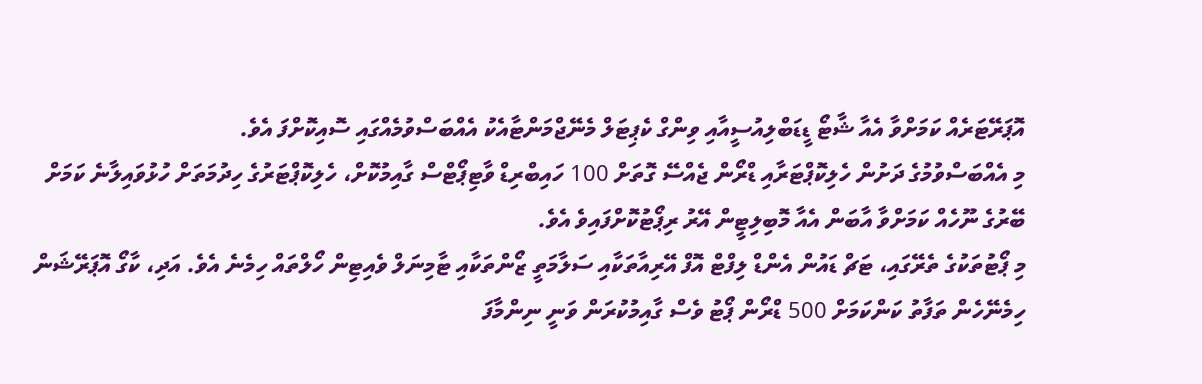އޮޕަރޭޓަރެއް ކަމަށްވާ އެއާ ޝާޓޯ ޑީޑަބްލިއުސީއާއި ވިންގް ކެޕިޓަލް މެނޭޖްމަންޓާއެކު އެއްބަސްވުމެއްގައި ސޮއިކޮށްފަ އެވެ.
މި އެއްބަސްވުމުގެ ދަށުން ހެލިކޮޕްޓަރާއި ޑްރޯން ޖެއްސޭ ގޮތަށް 100 ހައިބްރިޑް ވާޓިޕޯޓްސް ގާއިމުކޮށް، ހެލިކޮޕްޓަރުގެ ހިދުމަތަށް ހުޅުވައިލާނެ ކަމަށް ބޭރުގެ ނޫހެއް ކަމަށްވާ އާބަން އެއާ މޮބިލިޓީން އޭރު ރިޕޯޓުކޮށްފައިވެ އެވެ.
މި ޕޯޓުތަކުގެ ތެރޭގައި، ޓަޗް ޑައުން އެންޑް ލިފްޓް އޮފް އޭރިއާތަކާއި ސަލާމަތީ ޒޯންތަކާއި ޓާމިނަލް ވެއިޓިން ހޯލްތައް ހިމެނެ އެވެ. އަދި، ކާގޯ އޮޕަރޭޝަން ހިމެނޭހެން ތަފާތު ކަންކަމަށް 500 ޑްރޯން ޕޯޓު ވެސް ގާއިމުކުރަން ވަނީ ނިންމާފަ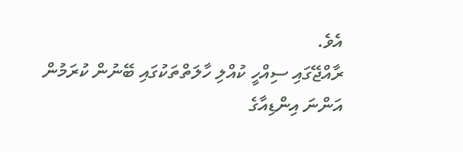އެވެ.
ރާއްޖޭގައި ސިއްހީ ކުއްލި ހާލަތްތަކުގައި ބޭނުން ކުރަމުން އަންނަ އިންޑިއާގެ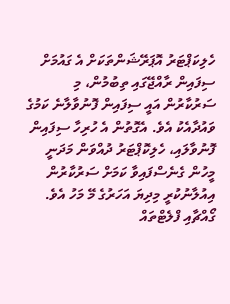ހެލިކަޕްޓަރު އޮޕަރޭޝަންތަކަށް އެ ގައުމަށް ސިފައިން ރާއްޖޭގައި ތިބުމުން، މި ސަރުކާރުން އައީ ސިފައިން ފޮނުވާލާނެ ކަމުގެ ވައުދާއެކު އެވެ. އެގޮތުން އެ ހުރިހާ ސިފައިން ފޮނުވާލައި، ހެލިކޮޕްޓަރު ދުއްވަން މަދަނީ މީހުން ގެނެސްފައިވާ ކަމަށް ސަރުކާރުން އިއުލާނުކުރީ މިދިޔަ އަހަރުގެ މޭ މަހު އެވެ.
ގޯއްޗާއި ފްލެޓްތައް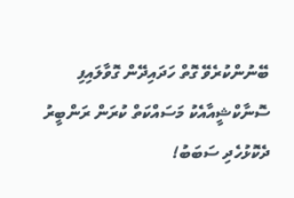ބޭނުންކުރެވޭ ގޮތް ހަދައިދޭން ގޮވާލައިފި
ސޮނާކްޝީއާއެކު މަސައްކަތް ކުރަން ރަންބީރު ދެކޮޅުހެދި ސަބަބު!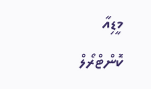މީޑިއާ ކޮންޓްރޯލް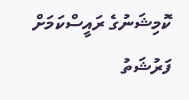ކޮމިޝަނުގެ ރައީސްކަމަށް ފަރުޝަތު